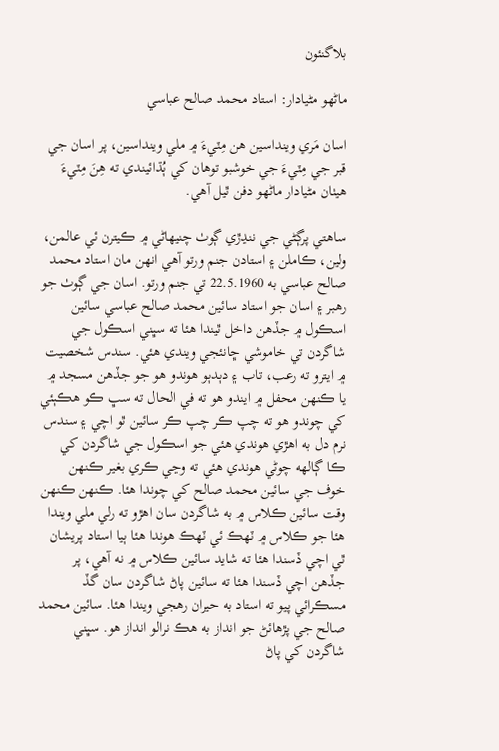بلاگنئون

ماڻهو مڻيادار: استاد محمد صالح عباسي

اسان مَري وينداسين هن مِٽيءَ ۾ ملي وينداسين، پر اسان جي قبر جي مِٽيءَ جي خوشبو توهان کي ٻُڌائيندي ته هِنَ مِٽيءَ هيٺان مڻيادار ماڻھو دفن ٿيل آھي.

ساھتي پرڳڻي جي ننڍڙي ڳوٺ چنيھاڻي ۾ ڪيترن ئي عالمن، ولين، ڪاملن ۽ استادن جنم ورتو آھي انھن مان استاد محمد صالح عباسي به 22.5.1960 تي جنم ورتو. اسان جي ڳوٺ جو رھبر ۽ اسان جو استاد سائين محمد صالح عباسي سائين اسڪول ۾ جڏهن داخل ٿيندا هئا ته سڀني اسڪول جي شاگردن تي خاموشي ڇانئجي ويندي هئي. سندس شخصيت ۾ ايترو ته رعب، تاب ۽ دٻدٻو ھوندو ھو جو جڏھن مسجد ۾ يا ڪنھن محفل ۾ ايندو ھو ته في الحال ته سڀ ڪو ھڪٻئي کي چوندو هو ته چپ ڪر چپ ڪر سائين ٿو اچي ۽ سندس نرم دل به اھڙي ھوندي ھئي جو اسڪول جي شاگردن کي ڪا ڳالھه چوڻي ھوندي ھئي ته وڃي ڪري بغير ڪنھن خوف جي سائين محمد صالح کي چوندا ھئا. ڪنهن ڪنهن وقت سائين ڪلاس ۾ به شاگردن سان اهڙو ته رلي ملي ويندا ھئا جو ڪلاس ۾ ٽھڪ ئي ٽھڪ ھوندا ھئا ٻيا استاد پريشان ٿي اچي ڏسندا ھئا ته شايد سائين ڪلاس ۾ نه آھي، پر جڏهن اچي ڏسندا ھئا ته سائين پاڻ شاگردن سان گڏ مسڪرائي پيو ته استاد به حيران رهجي ويندا ھئا. سائين محمد صالح جي پڙھائڻ جو انداز به ھڪ نرالو انداز ھو. سڀني شاگردن کي پاڻ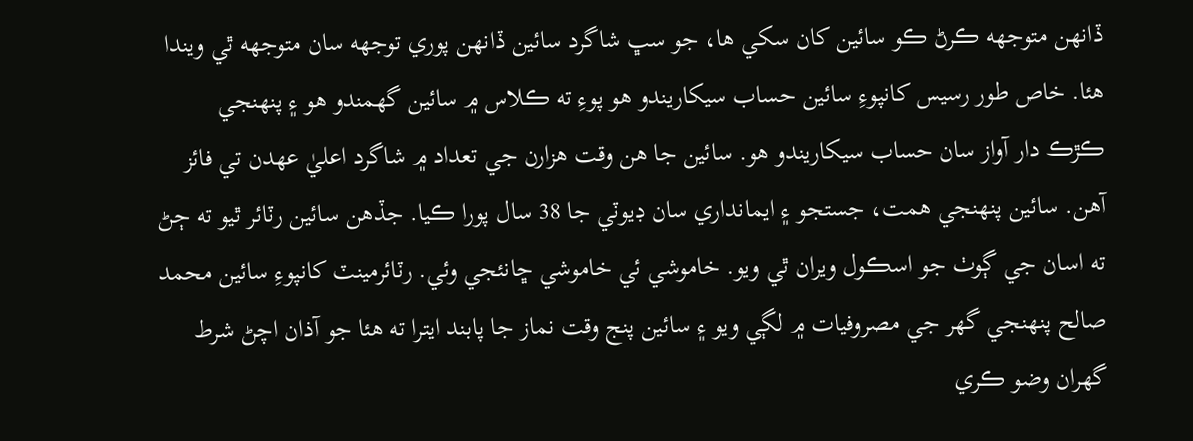ڏانهن متوجهه ڪرڻ ڪو سائين کان سکي ها، جو سڀ شاگرد سائين ڏانهن پوري توجھه سان متوجهه ٿي ويندا ھئا. خاص طور رسيس کانپوءِ سائين حساب سيکاريندو هو پوءِ ته ڪلاس ۾ سائين گھمندو هو ۽ پنهنجي ڪڙڪ دار آواز سان حساب سيکاريندو هو. سائين جا هن وقت ھزارن جي تعداد ۾ شاگرد اعليٰ عهدن تي فائز آھن. سائين پنهنجي ھمت، جستجو ۽ ايمانداري سان ڊيوٽي جا 38 سال پورا ڪيا. جڏهن سائين رٽائر ٿيو ته ڄڻ ته اسان جي ڳوٺ جو اسڪول ويران ٿي ويو. خاموشي ئي خاموشي ڇانئجي وئي. رٽائرمينٽ کانپوءِ سائين محمد صالح پنھنجي گھر جي مصروفيات ۾ لڳي ويو ۽ سائين پنج وقت نماز جا پابند ايترا ته ھئا جو آذان اچڻ شرط گھران وضو ڪري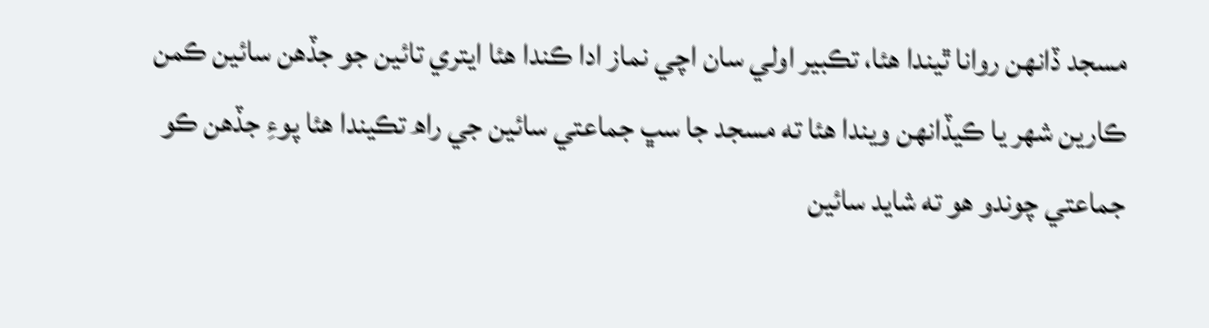مسجد ڏانهن روانا ٿيندا هئا، تڪبير اولي سان اچي نماز ادا ڪندا ھئا ايتري تائين جو جڏهن سائين ڪمن ڪارين شھر يا ڪيڏانهن ويندا ھئا ته مسجد جا سڀ جماعتي سائين جي راھ تڪيندا ھئا پوءِ جڏهن ڪو جماعتي چوندو ھو ته شايد سائين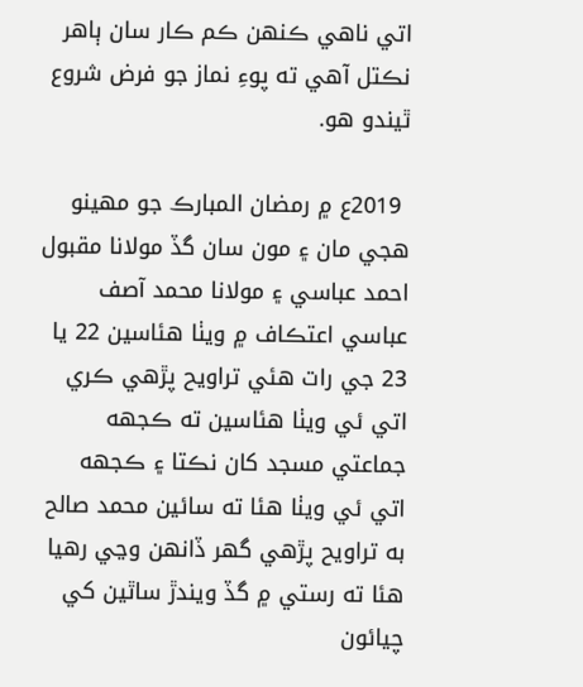اتي ناھي ڪنھن ڪم ڪار سان ٻاهر نڪتل آهي ته پوءِ نماز جو فرض شروع ٿيندو ھو.

 2019ع ۾ رمضان المبارڪ جو مھينو ھجي مان ۽ مون سان گڏ مولانا مقبول احمد عباسي ۽ مولانا محمد آصف عباسي اعتڪاف ۾ ويٺا هئاسين 22 يا 23 جي رات ھئي تراويح پڙھي ڪري اتي ئي ويٺا هئاسين ته ڪجھه جماعتي مسجد کان نڪتا ۽ ڪجھه اتي ئي ويٺا هئا ته سائين محمد صالح به تراويح پڙھي گھر ڏانهن وڃي رهيا هئا ته رستي ۾ گڏ ويندڙ ساٿين کي چيائون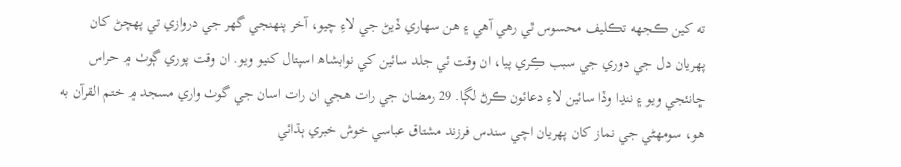ته کين ڪجھه تڪليف محسوس ٿي رهي آهي ۽ هن سهاري ڏيڻ جي لاءِ چيو، آخر پنهنجي گھر جي دروازي تي پھچڻ کان پھريان دل جي دوري جي سبب ڪِري پيا، ان وقت ئي جلد سائين کي نوابشاھ اسپتال کنيو ويو. ان وقت پوري ڳوٺ ۾ حراس ڇانئجي ويو ۽ ننڍا وڏا سائين لاءِ دعائون ڪرڻ لڳا. 29 رمضان جي رات ھجي ان رات اسان جي گوٺ واري مسجد ۾ ختم القرآن به ھو، سومهڻي جي نماز کان پھريان اچي سندس فرزند مشتاق عباسي خوش خبري ٻڌائي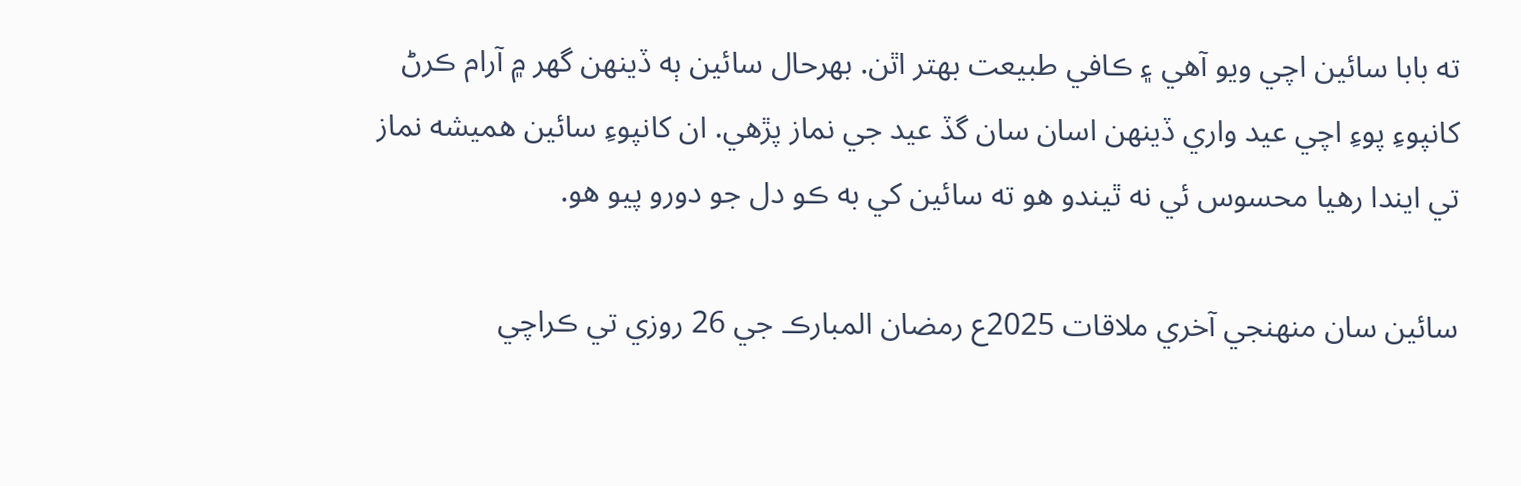ته بابا سائين اچي ويو آهي ۽ ڪافي طبيعت بھتر اٿن. بهرحال سائين ٻه ڏينھن گھر ۾ آرام ڪرڻ کانپوءِ پوءِ اچي عيد واري ڏينهن اسان سان گڏ عيد جي نماز پڙھي. ان کانپوءِ سائين هميشه نماز تي ايندا رهيا محسوس ئي نه ٿيندو ھو ته سائين کي به ڪو دل جو دورو پيو ھو.

سائين سان منھنجي آخري ملاقات 2025ع رمضان المبارڪ جي 26 روزي تي ڪراچي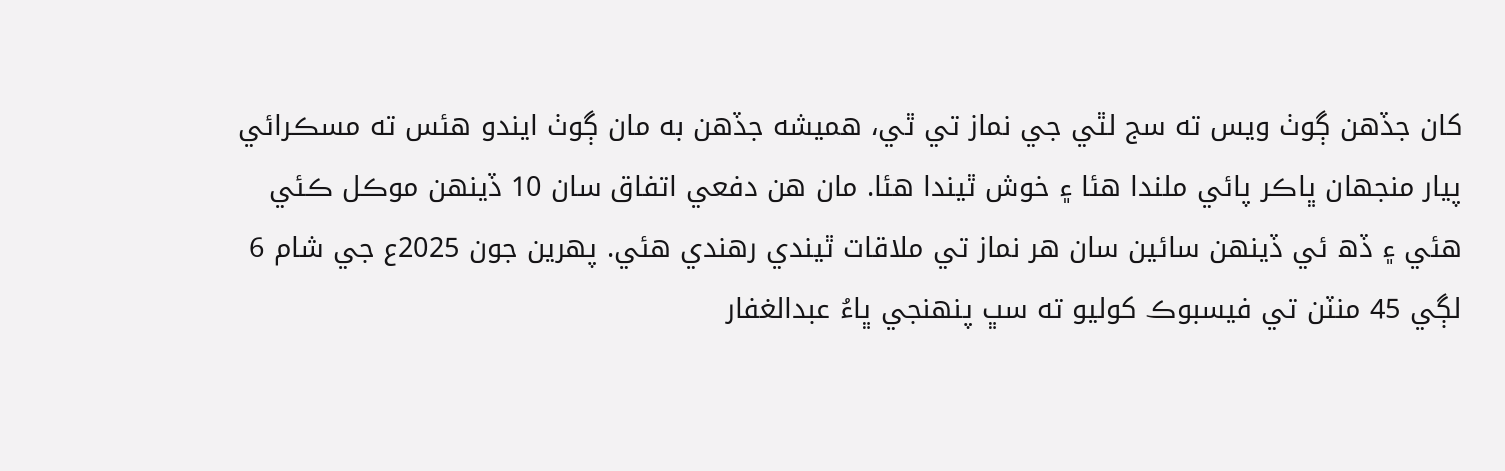کان جڏهن ڳوٺ ويس ته سج لٿي جي نماز تي ٿي، هميشه جڏهن به مان ڳوٺ ايندو ھئس ته مسڪرائي پيار منجهان ڀاڪر پائي ملندا هئا ۽ خوش ٿيندا هئا. مان ھن دفعي اتفاق سان 10 ڏينهن موڪل ڪئي ھئي ۽ ڏھ ئي ڏينهن سائين سان ھر نماز تي ملاقات ٿيندي رهندي ھئي. پھرين جون 2025ع جي شام 6 لڳي 45 منٽن تي فيسبوڪ کوليو ته سڀ پنھنجي ڀاءُ عبدالغفار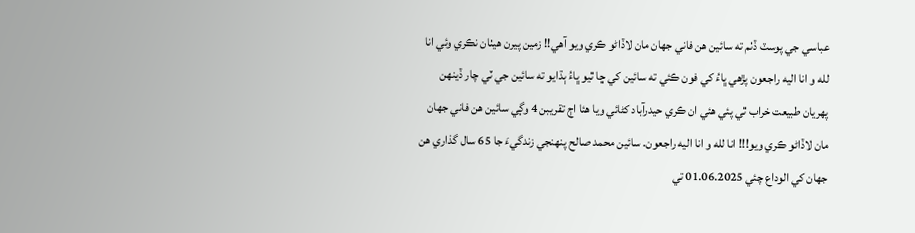عباسي جي پوسٽ ڏٺم ته سائين ھن فاني جهان مان لاڏاڻو ڪري ويو آهي!! زمين پيرن ھيٺان نڪري وئي انا لله و انا اليه راجعون پڙھي ڀاءُ کي فون ڪئي ته سائين کي ڇا ٿيو ڀاءُ ٻڌايو ته سائين جي ٽي چار ڏينهن پھريان طبيعت خراب ٿي پئي هئي ان ڪري حيدرآباد کڻائي ويا ھئا اڄ تقريبن 4 وڳي سائين ھن فاني جهان مان لاڏاڻو ڪري ويو!!! انا لله و انا اليه راجعون. سائين محمد صالح پنهنجي زندگيءَ جا 65 سال گذاري ھن جھان کي الوداع چئي 01.06.2025 تي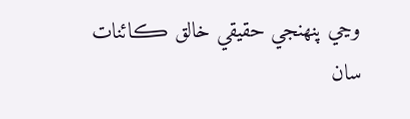وڃي پنھنجي حقيقي خالق ڪائنات سان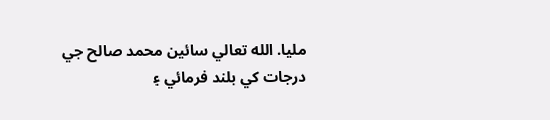مليا. الله تعالي سائين محمد صالح جي درجات کي بلند فرمائي ۽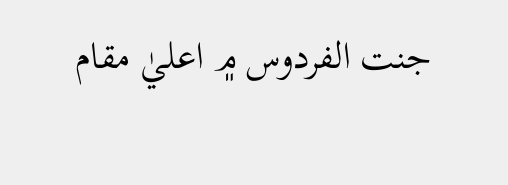جنت الفردوس ۾ اعليٰ مقام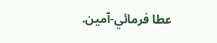عطا فرمائي-آمين.